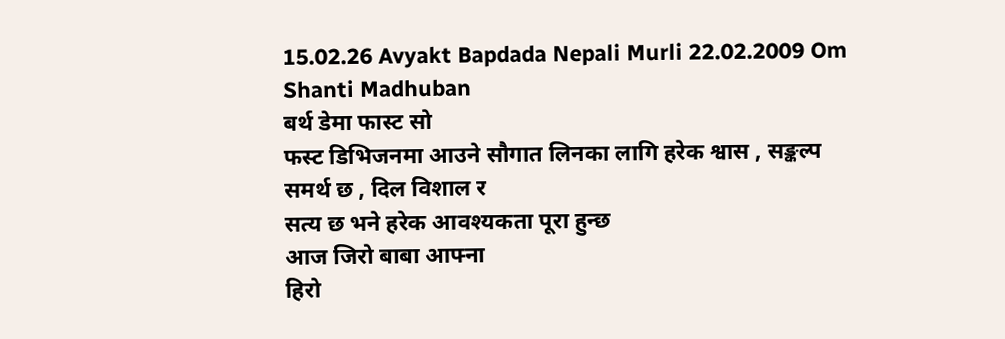15.02.26 Avyakt Bapdada Nepali Murli 22.02.2009 Om Shanti Madhuban
बर्थ डेमा फास्ट सो
फस्ट डिभिजनमा आउने सौगात लिनका लागि हरेक श्वास , सङ्कल्प समर्थ छ , दिल विशाल र
सत्य छ भने हरेक आवश्यकता पूरा हुन्छ
आज जिरो बाबा आफ्ना
हिरो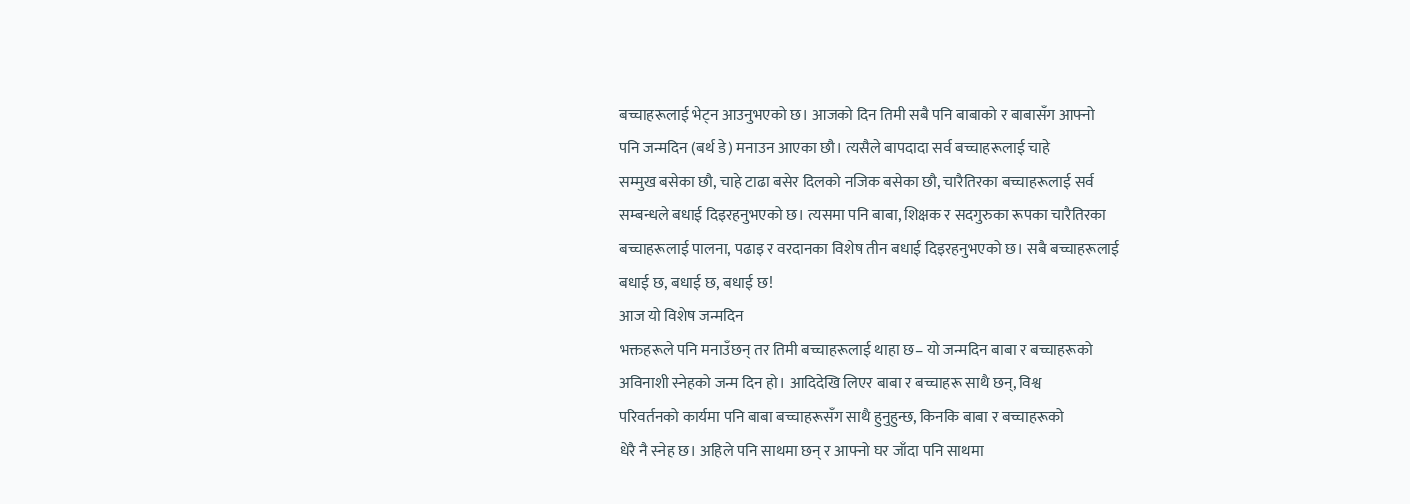बच्चाहरूलाई भेट्न आउनुभएको छ। आजको दिन तिमी सबै पनि बाबाको र बाबासँग आफ्नो
पनि जन्मदिन (बर्थ डे) मनाउन आएका छौ। त्यसैले बापदादा सर्व बच्चाहरूलाई चाहे
सम्मुख बसेका छौ, चाहे टाढा बसेर दिलको नजिक बसेका छौ, चारैतिरका बच्चाहरूलाई सर्व
सम्बन्धले बधाई दिइरहनुभएको छ। त्यसमा पनि बाबा, शिक्षक र सदगुरुका रूपका चारैतिरका
बच्चाहरूलाई पालना, पढाइ र वरदानका विशेष तीन बधाई दिइरहनुभएको छ। सबै बच्चाहरूलाई
बधाई छ, बधाई छ, बधाई छ!
आज यो विशेष जन्मदिन
भक्तहरूले पनि मनाउँछन् तर तिमी बच्चाहरूलाई थाहा छ– यो जन्मदिन बाबा र बच्चाहरूको
अविनाशी स्नेहको जन्म दिन हो। आदिदेखि लिएर बाबा र बच्चाहरू साथै छन्, विश्व
परिवर्तनको कार्यमा पनि बाबा बच्चाहरूसँग साथै हुनुहुन्छ, किनकि बाबा र बच्चाहरूको
धेरै नै स्नेह छ। अहिले पनि साथमा छन् र आफ्नो घर जाँदा पनि साथमा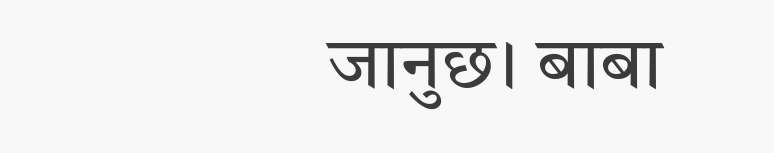जानुछ। बाबा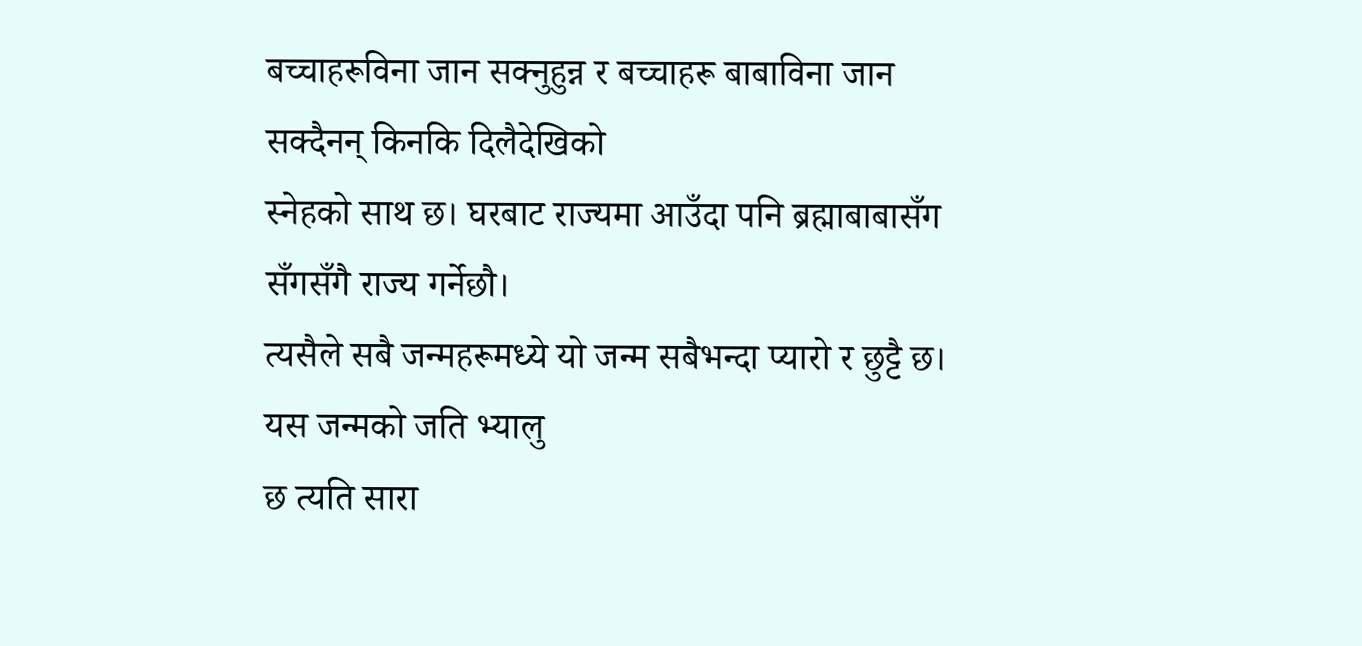बच्चाहरूविना जान सक्नुहुन्न र बच्चाहरू बाबाविना जान सक्दैनन् किनकि दिलैदेखिको
स्नेहको साथ छ। घरबाट राज्यमा आउँदा पनि ब्रह्माबाबासँग सँगसँगै राज्य गर्नेछौ।
त्यसैले सबै जन्महरूमध्ये यो जन्म सबैभन्दा प्यारो र छुट्टै छ। यस जन्मको जति भ्यालु
छ त्यति सारा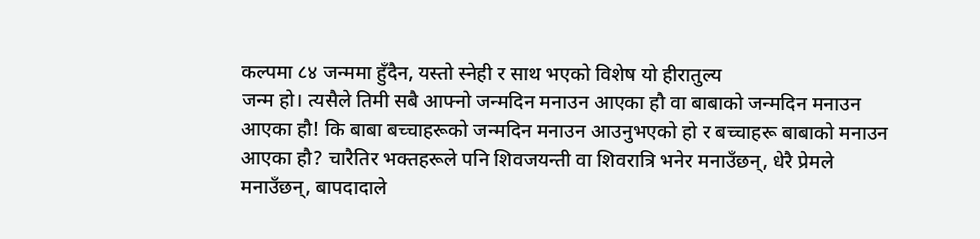कल्पमा ८४ जन्ममा हुँदैन, यस्तो स्नेही र साथ भएको विशेष यो हीरातुल्य
जन्म हो। त्यसैले तिमी सबै आफ्नो जन्मदिन मनाउन आएका हौ वा बाबाको जन्मदिन मनाउन
आएका हौ! कि बाबा बच्चाहरूको जन्मदिन मनाउन आउनुभएको हो र बच्चाहरू बाबाको मनाउन
आएका हौ? चारैतिर भक्तहरूले पनि शिवजयन्ती वा शिवरात्रि भनेर मनाउँछन्, धेरै प्रेमले
मनाउँछन्, बापदादाले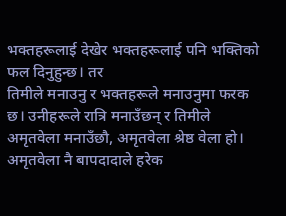भक्तहरूलाई देखेर भक्तहरूलाई पनि भक्तिको फल दिनुहुन्छ। तर
तिमीले मनाउनु र भक्तहरूले मनाउनुमा फरक छ। उनीहरूले रात्रि मनाउँछन् र तिमीले
अमृतवेला मनाउँछौ, अमृतवेला श्रेष्ठ वेला हो। अमृतवेला नै बापदादाले हरेक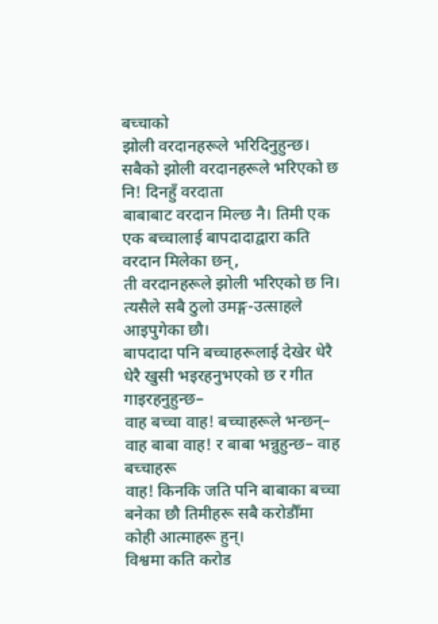बच्चाको
झोली वरदानहरूले भरिदिनुहुन्छ। सबैको झोली वरदानहरूले भरिएको छ नि! दिनहुँ वरदाता
बाबाबाट वरदान मिल्छ नै। तिमी एक एक बच्चालाई बापदादाद्वारा कति वरदान मिलेका छन्,
ती वरदानहरूले झोली भरिएको छ नि। त्यसैले सबै ठुलो उमङ्ग-उत्साहले आइपुगेका छौ।
बापदादा पनि बच्चाहरूलाई देखेर धेरै धेरै खुसी भइरहनुभएको छ र गीत गाइरहनुहुन्छ–
वाह बच्चा वाह! बच्चाहरूले भन्छन्– वाह बाबा वाह! र बाबा भन्नुहुन्छ– वाह बच्चाहरू
वाह! किनकि जति पनि बाबाका बच्चा बनेका छौ तिमीहरू सबै करोडौँमा कोही आत्माहरू हुन्।
विश्वमा कति करोड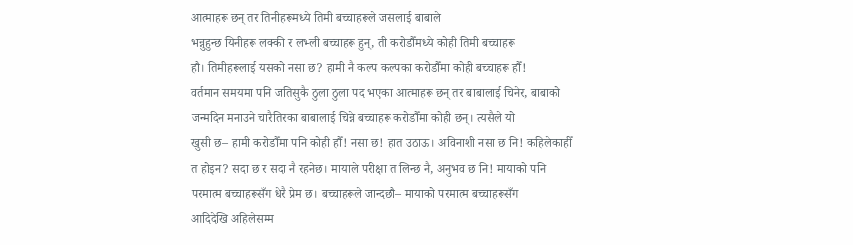आत्माहरू छन् तर तिनीहरूमध्ये तिमी बच्चाहरूले जसलाई बाबाले
भन्नुहुन्छ यिनीहरू लक्की र लभ्ली बच्चाहरू हुन्, ती करोडौँमध्ये कोही तिमी बच्चाहरू
हौ। तिमीहरूलाई यसको नसा छ? हामी नै कल्प कल्पका करोडौँमा कोही बच्चाहरू हौँ!
वर्तमान समयमा पनि जतिसुकै ठुला ठुला पद भएका आत्माहरू छन् तर बाबालाई चिनेर, बाबाको
जन्मदिन मनाउने चारैतिरका बाबालाई चिन्ने बच्चाहरू करोडौँमा कोही छन्। त्यसैले यो
खुसी छ– हामी करोडौँमा पनि कोही हौँ! नसा छ! हात उठाऊ। अविनाशी नसा छ नि! कहिलेकाहीँ
त होइन? सदा छ र सदा नै रहनेछ। मायाले परीक्षा त लिन्छ नै, अनुभव छ नि! मायाको पनि
परमात्म बच्चाहरूसँग धेरै प्रेम छ। बच्चाहरूले जान्दछौ– मायाको परमात्म बच्चाहरूसँग
आदिदेखि अहिलेसम्म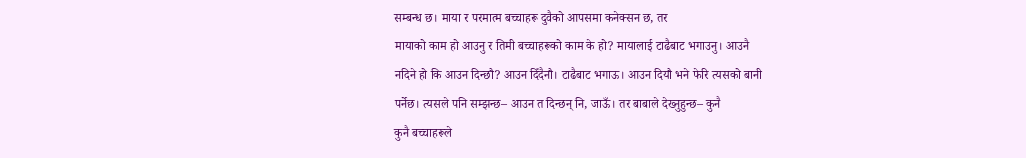सम्बन्ध छ। माया र परमात्म बच्चाहरू दुवैको आपसमा कनेक्सन छ, तर
मायाको काम हो आउनु र तिमी बच्चाहरूको काम के हो? मायालाई टाढैबाट भगाउनु। आउनै
नदिने हो कि आउन दिन्छौ? आउन दिँदैनौ। टाढैबाट भगाऊ। आउन दियौ भने फेरि त्यसको बानी
पर्नेछ। त्यसले पनि सम्झन्छ– आउन त दिन्छन् नि, जाऊँ। तर बाबाले देख्नुहुन्छ– कुनै
कुनै बच्चाहरूले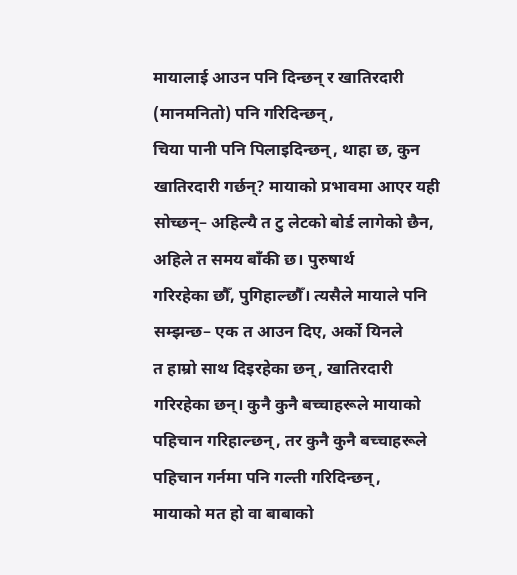मायालाई आउन पनि दिन्छन् र खातिरदारी (मानमनितो) पनि गरिदिन्छन्,
चिया पानी पनि पिलाइदिन्छन्, थाहा छ, कुन खातिरदारी गर्छन्? मायाको प्रभावमा आएर यही
सोच्छन्– अहिल्यै त टु लेटको बोर्ड लागेको छैन, अहिले त समय बाँकी छ। पुरुषार्थ
गरिरहेका छौँ, पुगिहाल्छौँ। त्यसैले मायाले पनि सम्झन्छ– एक त आउन दिए, अर्को यिनले
त हाम्रो साथ दिइरहेका छन्, खातिरदारी गरिरहेका छन्। कुनै कुनै बच्चाहरूले मायाको
पहिचान गरिहाल्छन्, तर कुनै कुनै बच्चाहरूले पहिचान गर्नमा पनि गल्ती गरिदिन्छन्,
मायाको मत हो वा बाबाको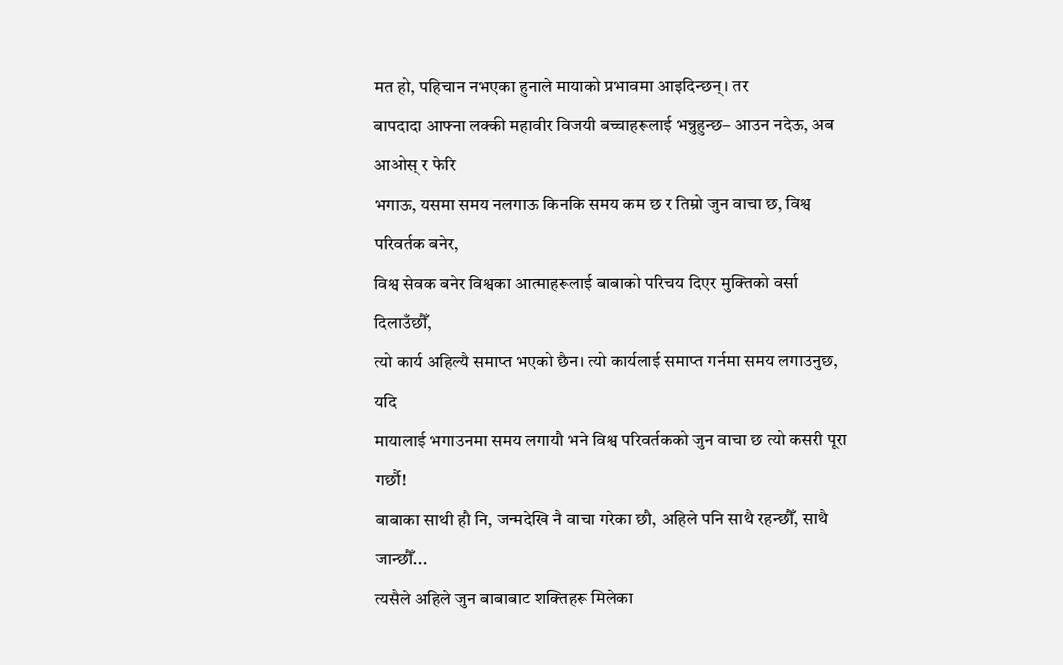मत हो, पहिचान नभएका हुनाले मायाको प्रभावमा आइदिन्छन्। तर
बापदादा आफ्ना लक्की महावीर विजयी बच्चाहरूलाई भन्नुहुन्छ– आउन नदेऊ, अब आओस् र फेरि
भगाऊ, यसमा समय नलगाऊ किनकि समय कम छ र तिम्रो जुन वाचा छ, विश्व परिवर्तक बनेर,
विश्व सेवक बनेर विश्वका आत्माहरूलाई बाबाको परिचय दिएर मुक्तिको वर्सा दिलाउँछौँ,
त्यो कार्य अहिल्यै समाप्त भएको छैन। त्यो कार्यलाई समाप्त गर्नमा समय लगाउनुछ, यदि
मायालाई भगाउनमा समय लगायौ भने विश्व परिवर्तकको जुन वाचा छ त्यो कसरी पूरा गर्छौ!
बाबाका साथी हौ नि, जन्मदेखि नै वाचा गरेका छौ, अहिले पनि साथै रहन्छौँ, साथै जान्छौँ...
त्यसैले अहिले जुन बाबाबाट शक्तिहरू मिलेका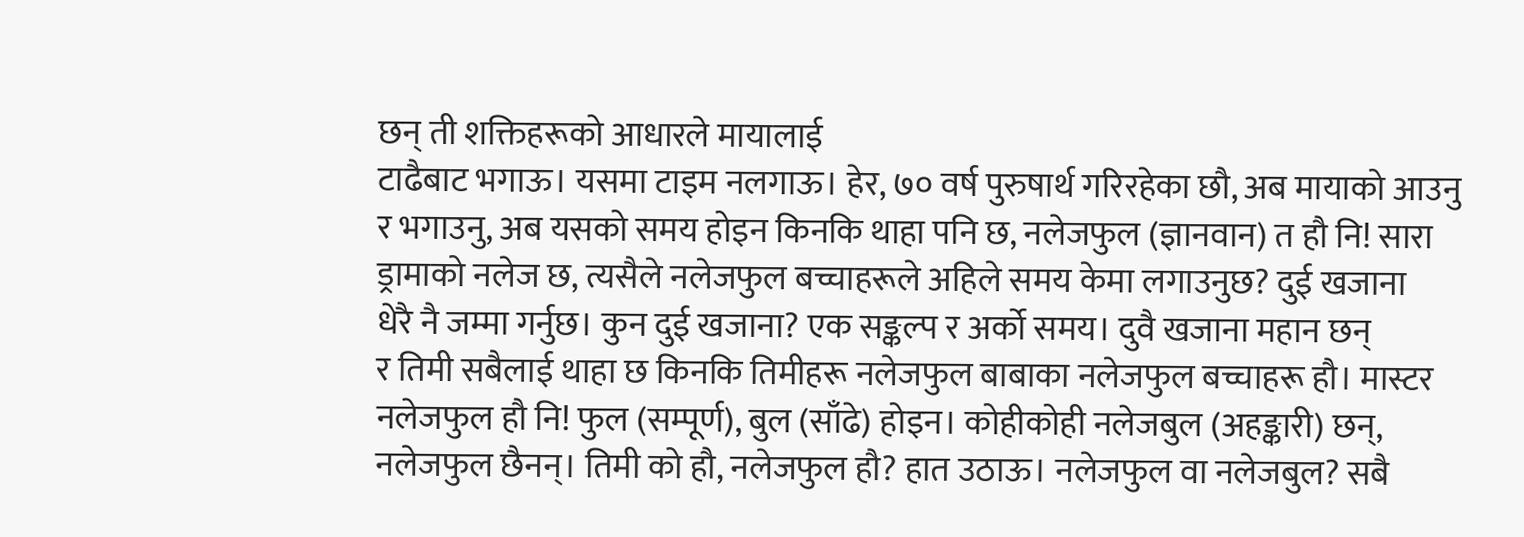छन् ती शक्तिहरूको आधारले मायालाई
टाढैबाट भगाऊ। यसमा टाइम नलगाऊ। हेर, ७० वर्ष पुरुषार्थ गरिरहेका छौ, अब मायाको आउनु
र भगाउनु, अब यसको समय होइन किनकि थाहा पनि छ, नलेजफुल (ज्ञानवान) त हौ नि! सारा
ड्रामाको नलेज छ, त्यसैले नलेजफुल बच्चाहरूले अहिले समय केमा लगाउनुछ? दुई खजाना
धेरै नै जम्मा गर्नुछ। कुन दुई खजाना? एक सङ्कल्प र अर्को समय। दुवै खजाना महान छन्
र तिमी सबैलाई थाहा छ किनकि तिमीहरू नलेजफुल बाबाका नलेजफुल बच्चाहरू हौ। मास्टर
नलेजफुल हौ नि! फुल (सम्पूर्ण), बुल (साँढे) होइन। कोहीकोही नलेजबुल (अहङ्कारी) छन्,
नलेजफुल छैनन्। तिमी को हौ, नलेजफुल हौ? हात उठाऊ। नलेजफुल वा नलेजबुल? सबै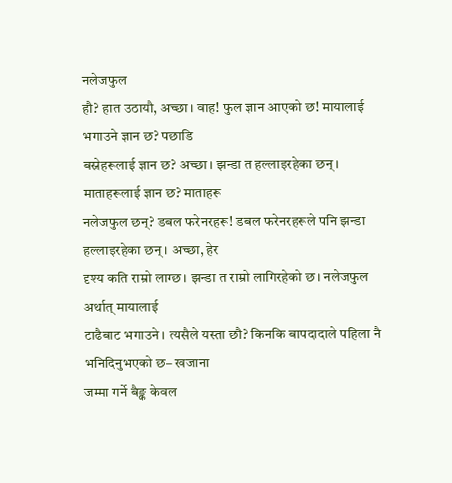नलेजफुल
हौ? हात उठायौ, अच्छा। वाह! फुल ज्ञान आएको छ! मायालाई भगाउने ज्ञान छ? पछाडि
बस्नेहरूलाई ज्ञान छ? अच्छा। झन्डा त हल्लाइरहेका छन्। माताहरूलाई ज्ञान छ? माताहरू
नलेजफुल छन्? डबल फरेनरहरू! डबल फरेनरहरूले पनि झन्डा हल्लाइरहेका छन्। अच्छा, हेर
दृश्य कति राम्रो लाग्छ। झन्डा त राम्रो लागिरहेको छ। नलेजफुल अर्थात् मायालाई
टाढैबाट भगाउने। त्यसैले यस्ता छौ? किनकि बापदादाले पहिला नै भनिदिनुभएको छ– खजाना
जम्मा गर्ने बैङ्क केवल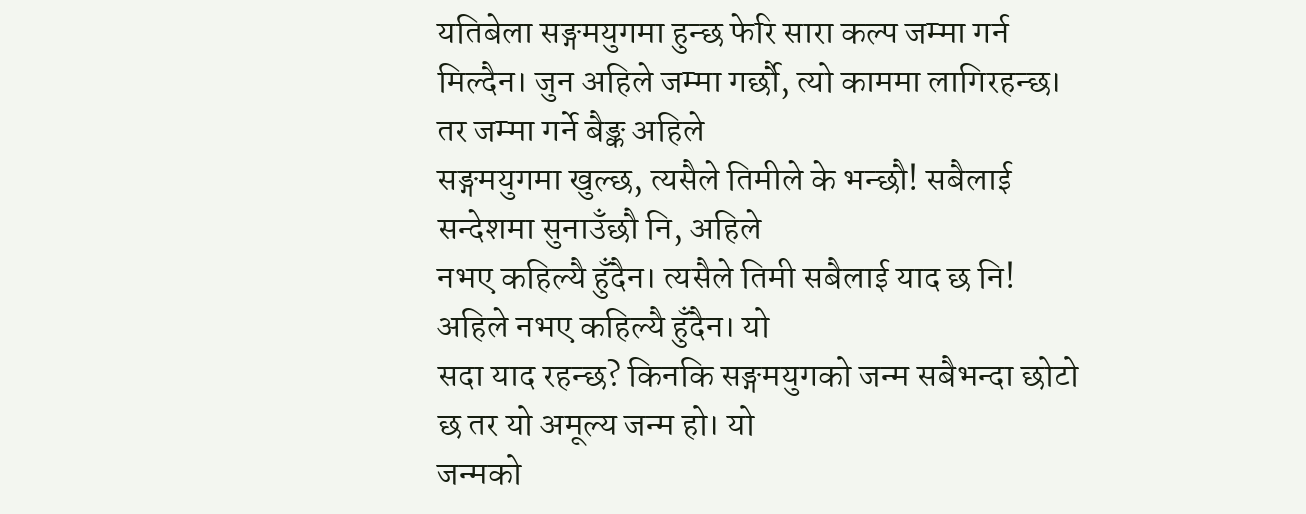यतिबेला सङ्गमयुगमा हुन्छ फेरि सारा कल्प जम्मा गर्न
मिल्दैन। जुन अहिले जम्मा गर्छौ, त्यो काममा लागिरहन्छ। तर जम्मा गर्ने बैङ्क अहिले
सङ्गमयुगमा खुल्छ, त्यसैले तिमीले के भन्छौ! सबैलाई सन्देशमा सुनाउँछौ नि, अहिले
नभए कहिल्यै हुँदैन। त्यसैले तिमी सबैलाई याद छ नि! अहिले नभए कहिल्यै हुँदैन। यो
सदा याद रहन्छ? किनकि सङ्गमयुगको जन्म सबैभन्दा छोटो छ तर यो अमूल्य जन्म हो। यो
जन्मको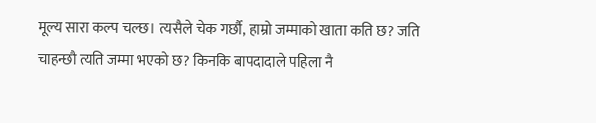मूल्य सारा कल्प चल्छ। त्यसैले चेक गर्छौ, हाम्रो जम्माको खाता कति छ? जति
चाहन्छौ त्यति जम्मा भएको छ? किनकि बापदादाले पहिला नै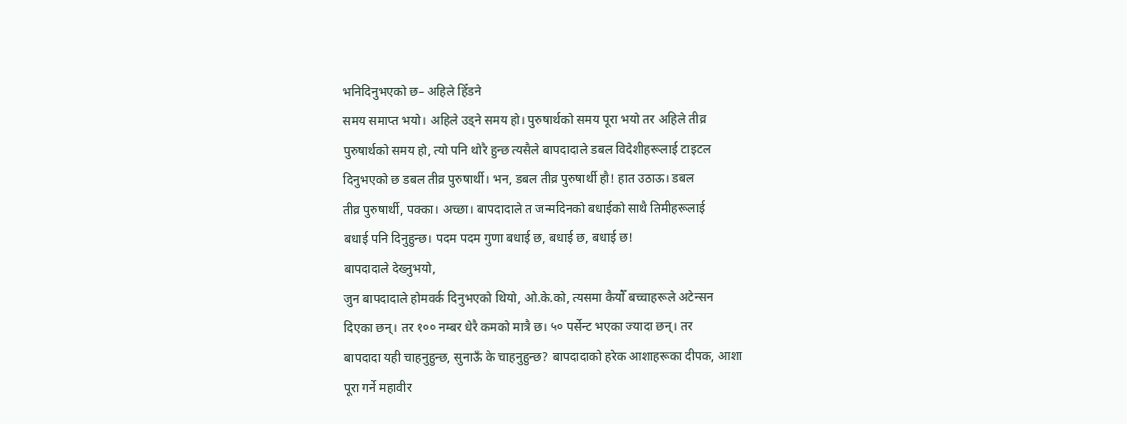भनिदिनुभएको छ– अहिले हिँडने
समय समाप्त भयो। अहिले उड्ने समय हो। पुरुषार्थको समय पूरा भयो तर अहिले तीव्र
पुरुषार्थको समय हो, त्यो पनि थोरै हुन्छ त्यसैले बापदादाले डबल विदेशीहरूलाई टाइटल
दिनुभएको छ डबल तीव्र पुरुषार्थी। भन, डबल तीव्र पुरुषार्थी हौ! हात उठाऊ। डबल
तीव्र पुरुषार्थी, पक्का। अच्छा। बापदादाले त जन्मदिनको बधाईको साथै तिमीहरूलाई
बधाई पनि दिनुहुन्छ। पदम पदम गुणा बधाई छ, बधाई छ, बधाई छ!
बापदादाले देख्नुभयो,
जुन बापदादाले होमवर्क दिनुभएको थियो, ओ.के.को, त्यसमा कैयौँ बच्चाहरूले अटेन्सन
दिएका छन्। तर १०० नम्बर धेरै कमको मात्रै छ। ५० पर्सेन्ट भएका ज्यादा छन्। तर
बापदादा यही चाहनुहुन्छ, सुनाऊँ के चाहनुहुन्छ? बापदादाको हरेक आशाहरूका दीपक, आशा
पूरा गर्ने महावीर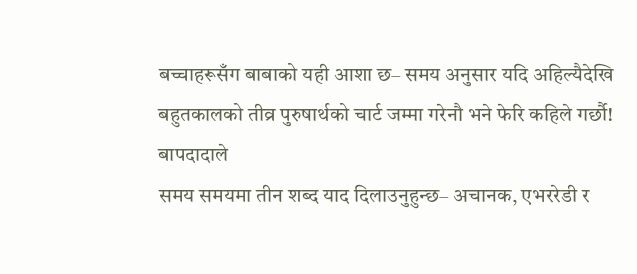बच्चाहरूसँग बाबाको यही आशा छ– समय अनुसार यदि अहिल्यैदेखि
बहुतकालको तीव्र पुरुषार्थको चार्ट जम्मा गरेनौ भने फेरि कहिले गर्छौ! बापदादाले
समय समयमा तीन शब्द याद दिलाउनुहुन्छ– अचानक, एभररेडी र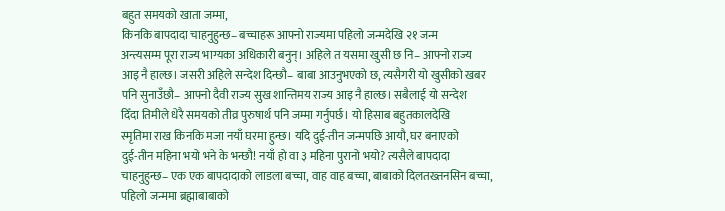बहुत समयको खाता जम्मा,
किनकि बापदादा चाहनुहुन्छ– बच्चाहरू आफ्नो राज्यमा पहिलो जन्मदेखि २१ जन्म
अन्त्यसम्म पूरा राज्य भाग्यका अधिकारी बनुन्। अहिले त यसमा खुसी छ नि– आफ्नो राज्य
आइ नै हाल्छ। जसरी अहिले सन्देश दिन्छौ– बाबा आउनुभएको छ, त्यसैगरी यो खुसीको खबर
पनि सुनाउँछौ– आफ्नो दैवी राज्य सुख शान्तिमय राज्य आइ नै हाल्छ। सबैलाई यो सन्देश
दिँदा तिमीले धेरै समयको तीव्र पुरुषार्थ पनि जम्मा गर्नुपर्छ। यो हिसाब बहुतकालदेखि
स्मृतिमा राख किनकि मजा नयाँ घरमा हुन्छ। यदि दुई-तीन जन्मपछि आयौ, घर बनाएको
दुई-तीन महिना भयो भने के भन्छौ! नयाँ हो वा ३ महिना पुरानो भयो? त्यसैले बापदादा
चाहनुहुन्छ– एक एक बापदादाको लाडला बच्चा, वाह वाह बच्चा, बाबाको दिलतख्तनसिन बच्चा,
पहिलो जन्ममा ब्रह्माबाबाको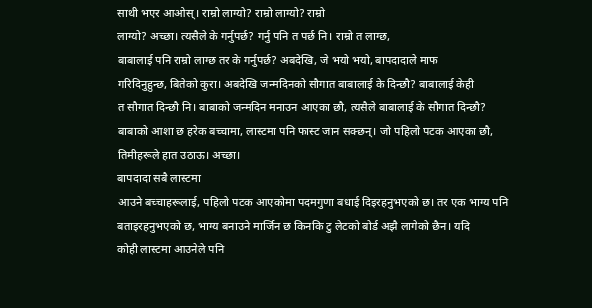साथी भएर आओस्। राम्रो लाग्यो? राम्रो लाग्यो? राम्रो
लाग्यो? अच्छा। त्यसैले के गर्नुपर्छ? गर्नु पनि त पर्छ नि। राम्रो त लाग्छ,
बाबालाई पनि राम्रो लाग्छ तर के गर्नुपर्छ? अबदेखि, जे भयो भयो, बापदादाले माफ
गरिदिनुहुन्छ, बितेको कुरा। अबदेखि जन्मदिनको सौगात बाबालाई के दिन्छौ? बाबालाई केही
त सौगात दिन्छौ नि। बाबाको जन्मदिन मनाउन आएका छौ, त्यसैले बाबालाई के सौगात दिन्छौ?
बाबाको आशा छ हरेक बच्चामा, लास्टमा पनि फास्ट जान सक्छन्। जो पहिलो पटक आएका छौ,
तिमीहरूले हात उठाऊ। अच्छा।
बापदादा सबै लास्टमा
आउने बच्चाहरूलाई, पहिलो पटक आएकोमा पदमगुणा बधाई दिइरहनुभएको छ। तर एक भाग्य पनि
बताइरहनुभएको छ, भाग्य बनाउने मार्जिन छ किनकि टु लेटको बोर्ड अझै लागेको छैन। यदि
कोही लास्टमा आउनेले पनि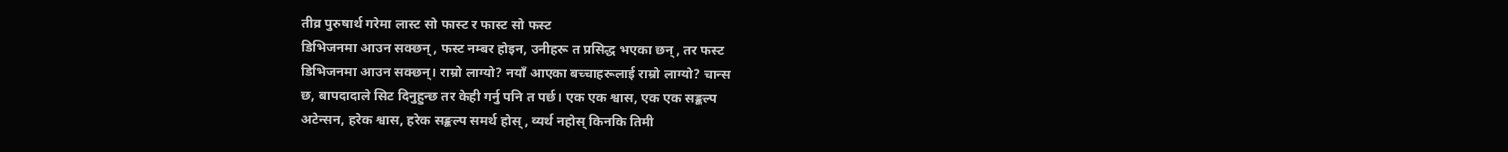तीव्र पुरुषार्थ गरेमा लास्ट सो फास्ट र फास्ट सो फस्ट
डिभिजनमा आउन सक्छन्, फस्ट नम्बर होइन, उनीहरू त प्रसिद्ध भएका छन्, तर फस्ट
डिभिजनमा आउन सक्छन्। राम्रो लाग्यो? नयाँ आएका बच्चाहरूलाई राम्रो लाग्यो? चान्स
छ, बापदादाले सिट दिनुहुन्छ तर केही गर्नु पनि त पर्छ। एक एक श्वास, एक एक सङ्कल्प
अटेन्सन, हरेक श्वास, हरेक सङ्कल्प समर्थ होस्, व्यर्थ नहोस् किनकि तिमी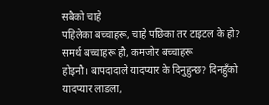सबैको चाहे
पहिलेका बच्चाहरू, चाहे पछिका तर टाइटल के हो? समर्थ बच्चाहरू हौ, कमजोर बच्चाहरू
होइनौ। बापदादाले यादप्यार के दिनुहुन्छ? दिनहुँको यादप्यार लाडला,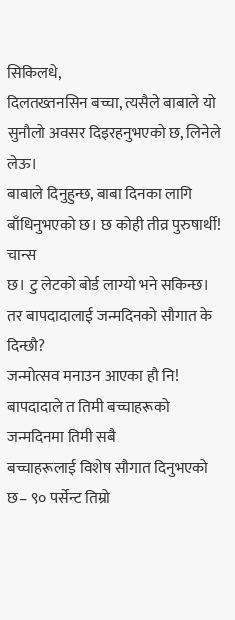सिकिलधे,
दिलतख्तनसिन बच्चा, त्यसैले बाबाले यो सुनौलो अवसर दिइरहनुभएको छ, लिनेले लेऊ।
बाबाले दिनुहुन्छ, बाबा दिनका लागि बाँधिनुभएको छ। छ कोही तीव्र पुरुषार्थी! चान्स
छ। टु लेटको बोर्ड लाग्यो भने सकिन्छ। तर बापदादालाई जन्मदिनको सौगात के दिन्छौ?
जन्मोत्सव मनाउन आएका हौ नि! बापदादाले त तिमी बच्चाहरूको जन्मदिनमा तिमी सबै
बच्चाहरूलाई विशेष सौगात दिनुभएको छ– ९० पर्सेन्ट तिम्रो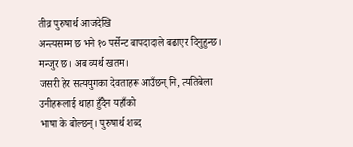तीव्र पुरुषार्थ आजदेखि
अन्त्यसम्म छ भने १० पर्सेन्ट बापदादाले बढाएर दिनुहुन्छ। मन्जुर छ। अब व्यर्थ खतम।
जसरी हेर सत्ययुगका देवताहरू आउँछन् नि, त्यतिबेला उनीहरूलाई थाहा हुँदैन यहाँको
भाषा के बोल्छन्। पुरुषार्थ शब्द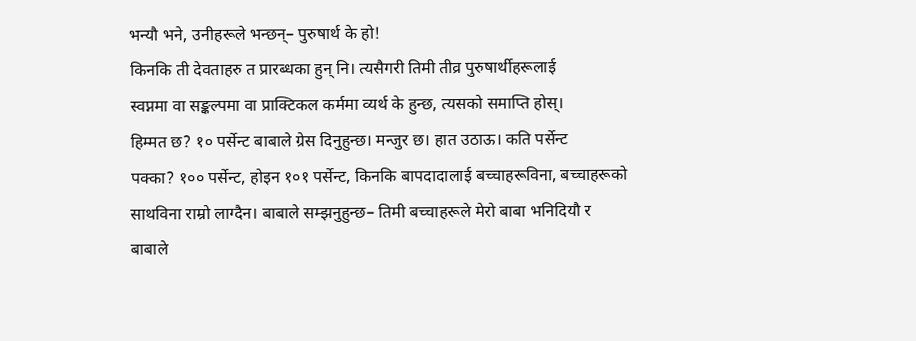भन्यौ भने, उनीहरूले भन्छन्– पुरुषार्थ के हो!
किनकि ती देवताहरु त प्रारब्धका हुन् नि। त्यसैगरी तिमी तीव्र पुरुषार्थीहरूलाई
स्वप्नमा वा सङ्कल्पमा वा प्राक्टिकल कर्ममा व्यर्थ के हुन्छ, त्यसको समाप्ति होस्।
हिम्मत छ? १० पर्सेन्ट बाबाले ग्रेस दिनुहुन्छ। मन्जुर छ। हात उठाऊ। कति पर्सेन्ट
पक्का? १०० पर्सेन्ट, होइन १०१ पर्सेन्ट, किनकि बापदादालाई बच्चाहरूविना, बच्चाहरूको
साथविना राम्रो लाग्दैन। बाबाले सम्झनुहुन्छ– तिमी बच्चाहरूले मेरो बाबा भनिदियौ र
बाबाले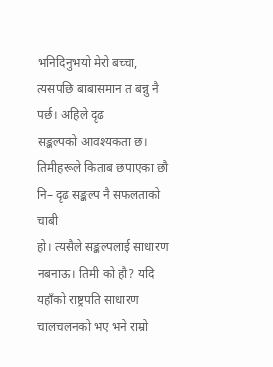भनिदिनुभयो मेरो बच्चा, त्यसपछि बाबासमान त बन्नु नै पर्छ। अहिले दृढ
सङ्कल्पको आवश्यकता छ। तिमीहरूले किताब छपाएका छौ नि– दृढ सङ्कल्प नै सफलताको चाबी
हो। त्यसैले सङ्कल्पलाई साधारण नबनाऊ। तिमी को हौ? यदि यहाँको राष्ट्रपति साधारण
चालचलनको भए भने राम्रो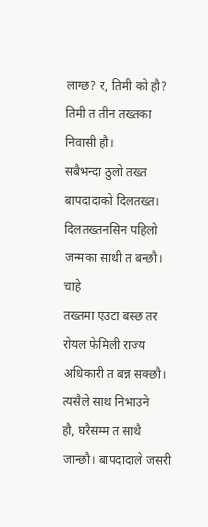लाग्छ? र, तिमी को हौ? तिमी त तीन तख्तका निवासी हौ।
सबैभन्दा ठुलो तख्त बापदादाको दिलतख्त। दिलतख्तनसिन पहिलो जन्मका साथी त बन्छौ। चाहे
तख्तमा एउटा बस्छ तर रोयल फेमिली राज्य अधिकारी त बन्न सक्छौ। त्यसैले साथ निभाउने
हौ, घरैसम्म त साथै जान्छौ। बापदादाले जसरी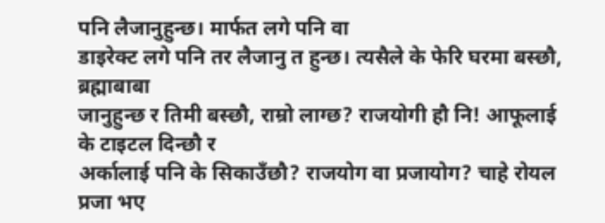पनि लैजानुहुन्छ। मार्फत लगे पनि वा
डाइरेक्ट लगे पनि तर लैजानु त हुन्छ। त्यसैले के फेरि घरमा बस्छौ, ब्रह्माबाबा
जानुहुन्छ र तिमी बस्छौ, राम्रो लाग्छ? राजयोगी हौ नि! आफूलाई के टाइटल दिन्छौ र
अर्कालाई पनि के सिकाउँछौ? राजयोग वा प्रजायोग? चाहे रोयल प्रजा भए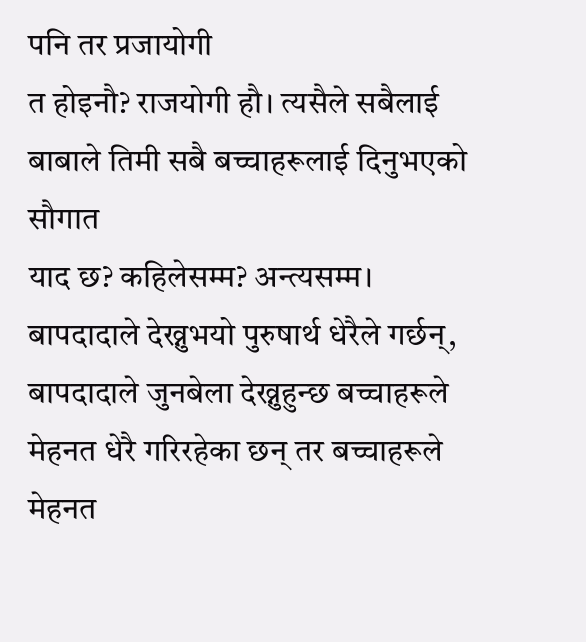पनि तर प्रजायोगी
त होइनौ? राजयोगी हौ। त्यसैले सबैलाई बाबाले तिमी सबै बच्चाहरूलाई दिनुभएको सौगात
याद छ? कहिलेसम्म? अन्त्यसम्म। बापदादाले देख्नुभयो पुरुषार्थ धेरैले गर्छन्,
बापदादाले जुनबेला देख्नुहुन्छ बच्चाहरूले मेहनत धेरै गरिरहेका छन् तर बच्चाहरूले
मेहनत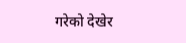गरेको देखेर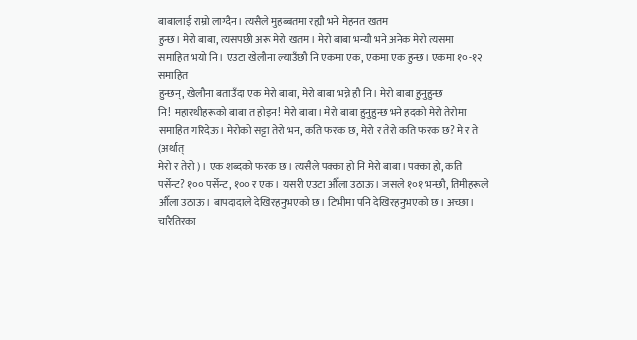बाबालाई राम्रो लाग्दैन। त्यसैले मुहब्बतमा रह्यौ भने मेहनत खतम
हुन्छ। मेरो बाबा, त्यसपछी अरू मेरो खतम। मेरो बाबा भन्यौ भने अनेक मेरो त्यसमा
समाहित भयो नि। एउटा खेलौना ल्याउँछौ नि एकमा एक, एकमा एक हुन्छ। एकमा १०-१२ समाहित
हुन्छन्, खेलौना बताउँदा एक मेरो बाबा, मेरो बाबा भन्ने हौ नि। मेरो बाबा हुनुहुन्छ
नि! महारथीहरूको बाबा त होइन! मेरो बाबा। मेरो बाबा हुनुहुन्छ भने हदको मेरो तेरोमा
समाहित गरिदेऊ। मेरोको सट्टा तेरो भन, कति फरक छ, मेरो र तेरो कति फरक छ? मे र ते (अर्थात्
मेरो र तेरो)। एक शब्दको फरक छ। त्यसैले पक्का हो नि मेरो बाबा। पक्का हो, कति
पर्सेन्ट? १०० पर्सेन्ट, १०० र एक। यसरी एउटा औँला उठाऊ। जसले १०१ भन्छौ, तिमीहरूले
औँला उठाऊ। बापदादाले देखिरहनुभएको छ। टिभीमा पनि देखिरहनुभएको छ। अच्छा।
चारैतिरका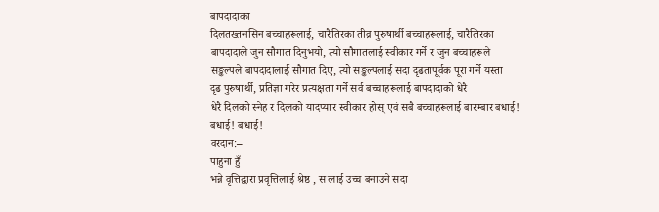बापदादाका
दिलतख्तनसिन बच्चाहरूलाई, चारैतिरका तीव्र पुरुषार्थी बच्चाहरूलाई, चारैतिरका
बापदादाले जुन सौगात दिनुभयो, त्यो सौगातलाई स्वीकार गर्ने र जुन बच्चाहरूले
सङ्कल्पले बापदादालाई सौगात दिए, त्यो सङ्कल्पलाई सदा दृढतापूर्वक पूरा गर्ने यस्ता
दृढ पुरुषार्थी, प्रतिज्ञा गरेर प्रत्यक्षता गर्ने सर्व बच्चाहरूलाई बापदादाको धेरै
धेरै दिलको स्नेह र दिलको यादप्यार स्वीकार होस् एवं सबै बच्चाहरूलाई बारम्बार बधाई!
बधाई! बधाई!
वरदान:–
पाहुना हुँ
भन्ने वृत्तिद्वारा प्रवृत्तिलाई श्रेष्ठ , स लाई उच्च बनाउने सदा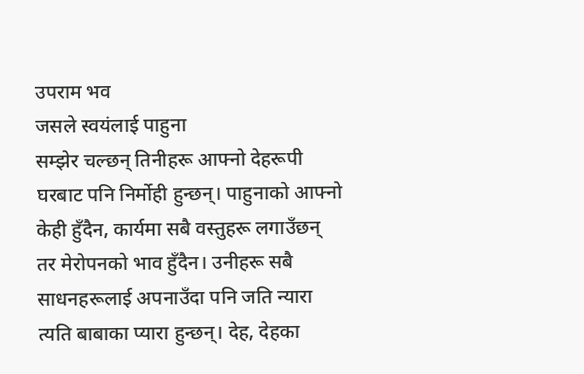उपराम भव
जसले स्वयंलाई पाहुना
सम्झेर चल्छन् तिनीहरू आफ्नो देहरूपी घरबाट पनि निर्मोही हुन्छन्। पाहुनाको आफ्नो
केही हुँदैन, कार्यमा सबै वस्तुहरू लगाउँछन् तर मेरोपनको भाव हुँदैन। उनीहरू सबै
साधनहरूलाई अपनाउँदा पनि जति न्यारा त्यति बाबाका प्यारा हुन्छन्। देह, देहका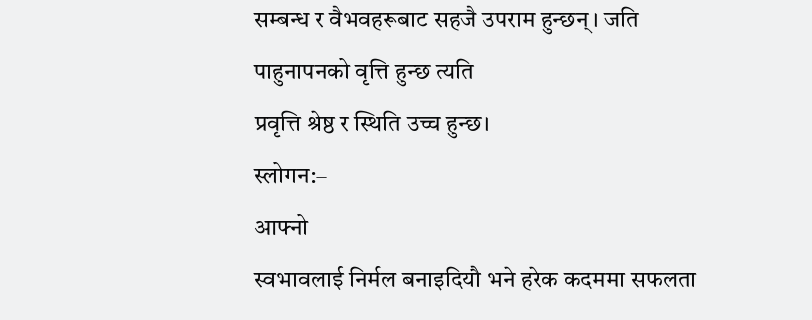सम्बन्ध र वैभवहरूबाट सहजै उपराम हुन्छन्। जति पाहुनापनको वृत्ति हुन्छ त्यति
प्रवृत्ति श्रेष्ठ र स्थिति उच्च हुन्छ।
स्लोगन:–
आफ्नो
स्वभावलाई निर्मल बनाइदियौ भने हरेक कदममा सफलता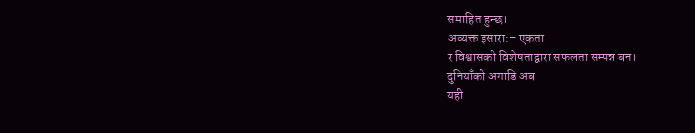समाहित हुन्छ।
अव्यक्त इसारा:– एकता
र विश्वासको विशेषताद्वारा सफलता सम्पन्न बन।
दुनियाँको अगाडि अब
यही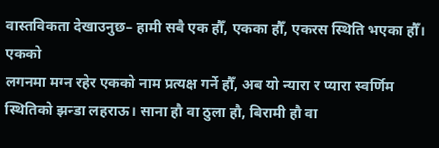वास्तविकता देखाउनुछ– हामी सबै एक हौँ, एकका हौँ, एकरस स्थिति भएका हौँ। एकको
लगनमा मग्न रहेर एकको नाम प्रत्यक्ष गर्ने हौँ, अब यो न्यारा र प्यारा स्वर्णिम
स्थितिको झन्डा लहराऊ। साना हौ वा ठुला हौ, बिरामी हौ वा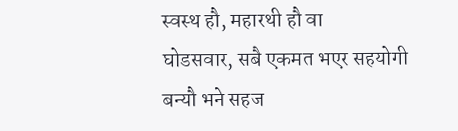स्वस्थ हौ, महारथी हौ वा
घोडसवार, सबै एकमत भएर सहयोगी बन्यौ भने सहज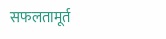सफलतामूर्त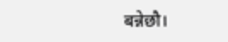बन्नेछौ।